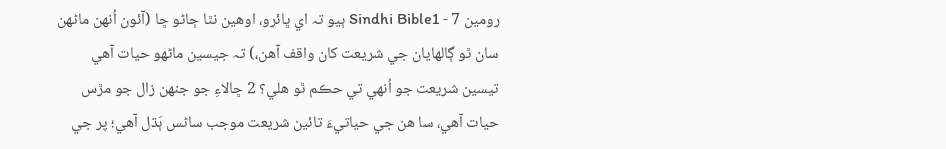رومين 7 - Sindhi Bible1 ٻيو تہ اي ڀائرو، اوهين نٿا ڄاڻو ڇا (آئون اُنهن ماڻهن سان ٿو ڳالهايان جي شريعت کان واقف آهن،) تہ جيسين ماڻهو حيات آهي تيسين شريعت جو اُنهي تي حڪم ٿو هلي؟ 2 ڇالاءِ جو جنهن زال جو مڙس حيات آهي، سا هن جي حياتيءَ تائين شريعت موجب ساڻس ٻَڌل آهي؛ پر جي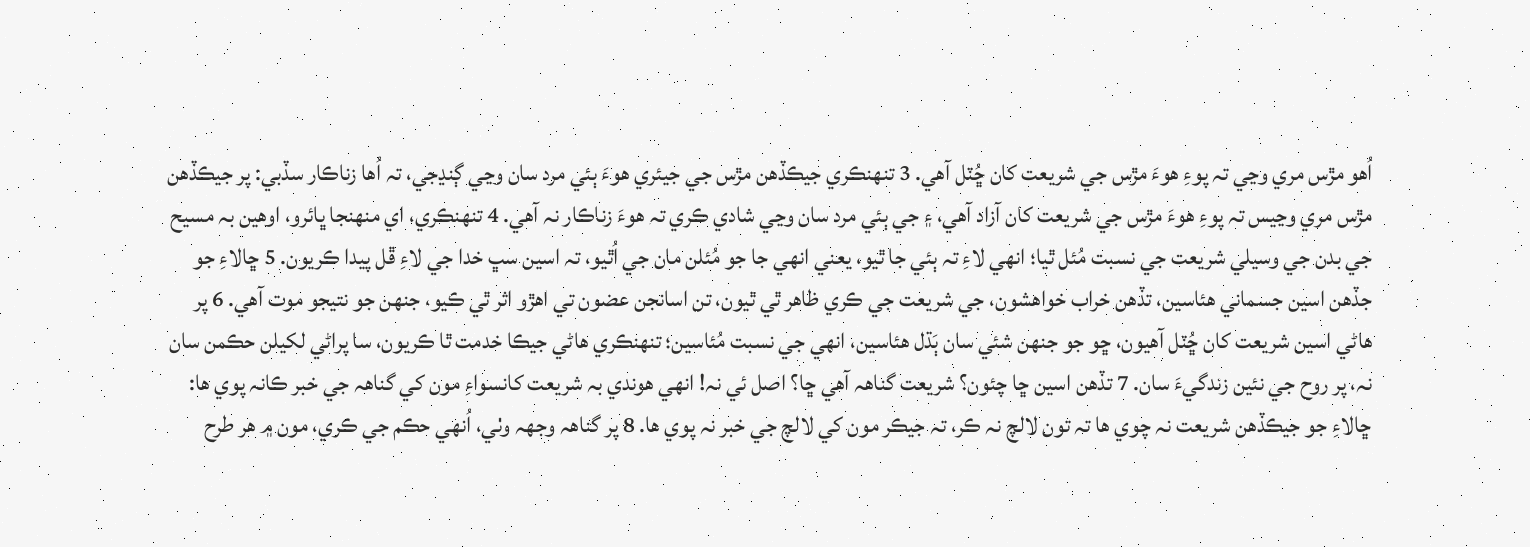اُهو مڙس مري وڃي تہ پوءِ هوءَ مڙس جي شريعت کان ڇُٽل آهي. 3 تنهنڪري جيڪڏهن مڙس جي جيئري هوءَ ٻئي مرد سان وڃي ڳنڍجي، تہ اُها زناڪار سڏبي: پر جيڪڏهن مڙس مري وڃيس تہ پوءِ هوءَ مڙس جي شريعت کان آزاد آهي، ۽ جي ٻئي مرد سان وڃي شادي ڪري تہ هوءَ زناڪار نہ آهي. 4 تنهنڪري، اي منهنجا ڀائرو، اوهين بہ مسيح جي بدن جي وسيلي شريعت جي نسبت مُئل ٿيا؛ انهي لاءِ تہ ٻئي جا ٿيو، يعني انهي جا جو مُئلن مان جي اُٿيو، تہ اسين سڀ خدا جي لاءِ ڦل پيدا ڪريون. 5 ڇالاءِ جو جڏهن اسين جسماني هئاسين، تڏهن خراب خواهشون، جي شريعت جي ڪري ظاهر ٿي ٿيون، تن اسانجن عضون تي اهڙو اثر ٿي ڪيو، جنهن جو نتيجو موت آهي. 6 پر هاڻي اسين شريعت کان ڇُٽل آهيون، ڇو جو جنهن شئي سان ٻَڌل هئاسين، انهي جي نسبت مُئاسين؛ تنهنڪري هاڻي جيڪا خدمت ٿا ڪريون، سا پراڻي لکيلن حڪمن سان نہ، پر روح جي نئين زندگيءَ سان. 7 تڏهن اسين ڇا چئون؟ شريعت گناهہ آهي ڇا؟ اصل ئي نہ! انهي هوندي بہ شريعت کانسواءِ مون کي گناهہ جي خبر ڪانہ پوي ها: ڇالاءِ جو جيڪڏهن شريعت نہ چوي ها تہ تون لالچ نہ ڪر، تہ جيڪر مون کي لالچ جي خبر نہ پوي ها. 8 پر گناهہ وجهہ وٺي، اُنهي حڪم جي ڪري، مون ۾ هر طرح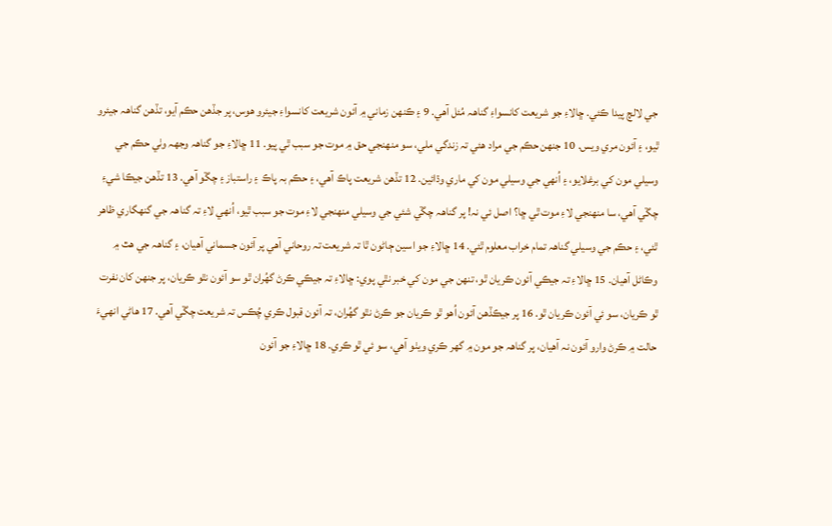جي لالچ پيدا ڪئي. ڇالاءِ جو شريعت کانسواءِ گناهہ مُئل آهي. 9 ۽ ڪنهن زماني ۾ آئون شريعت کانسواءِ جيئرو هوس، پر جڏهن حڪم آيو، تڏهن گناهہ جيئرو ٿيو، ۽ آئون مري ويس. 10 جنهن حڪم جي مراد هئي تہ زندگي ملي، سو منهنجي حق ۾ موت جو سبب ٿي پيو. 11 ڇالاءِ جو گناهہ وجهہ وٺي حڪم جي وسيلي مون کي برغلايو، ۽ اُنهي جي وسيلي مون کي ماري وڌائين. 12 تڏهن شريعت پاڪ آهي، ۽ حڪم بہ پاڪ ۽ راستباز ۽ چڱو آهي. 13 تڏهن جيڪا شيءِ چڱي آهي، سا منهنجي لاءِ موت ٿي ڇا؟ اصل ئي نہ! پر گناهہ چڱي شئي جي وسيلي منهنجي لاءِ موت جو سبب ٿيو، اُنهي لاءِ تہ گناهہ جي گنهگاري ظاهر ٿئي، ۽ حڪم جي وسيلي گناهہ تمام خراب معلوم ٿئي. 14 ڇالاءِ جو اسين ڄاڻون ٿا تہ شريعت تہ روحاني آهي پر آئون جسماني آهيان، ۽ گناهہ جي هٿ ۾ وڪاڻل آهيان. 15 ڇالاءِ تہ جيڪي آئون ڪريان ٿو، تنهن جي مون کي خبر نٿي پوي: ڇالاءِ تہ جيڪي ڪرڻ گهُران ٿو سو آئون نٿو ڪريان، پر جنهن کان نفرت ٿو ڪريان، سو ئي آئون ڪريان ٿو. 16 پر جيڪڏهن آئون اُهو ٿو ڪريان جو ڪرڻ نٿو گهُران، تہ آئون قبول ڪري چُڪس تہ شريعت چڱي آهي. 17 هاڻي انهيءَ حالت ۾ ڪرڻ وارو آئون نہ آهيان، پر گناهہ جو مون ۾ گهر ڪري ويٺو آهي، سو ئي ٿو ڪري. 18 ڇالاءِ جو آئون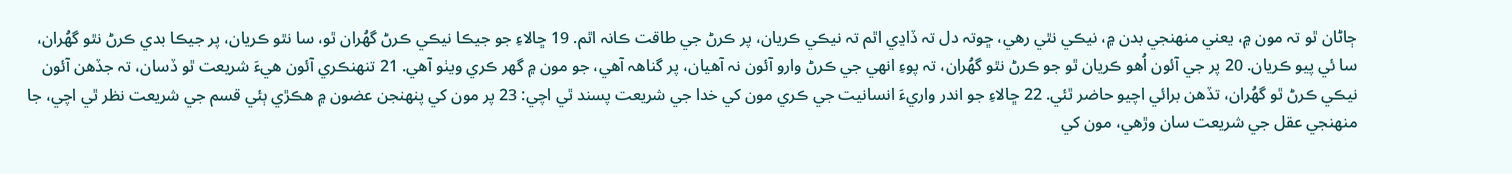ڄاڻان ٿو تہ مون ۾، يعني منهنجي بدن ۾، نيڪي نٿي رهي، ڇوتہ دل تہ ڏاڍي اٿم تہ نيڪي ڪريان، پر ڪرڻ جي طاقت ڪانہ اٿم. 19 ڇالاءِ جو جيڪا نيڪي ڪرڻ گهُران ٿو، سا نٿو ڪريان، پر جيڪا بدي ڪرڻ نٿو گهُران، سا ئي پيو ڪريان. 20 پر جي آئون اُهو ڪريان ٿو جو ڪرڻ نٿو گهُران، تہ پوءِ انهي جي ڪرڻ وارو آئون نہ آهيان، پر گناهہ آهي، جو مون ۾ گهر ڪري ويٺو آهي. 21 تنهنڪري آئون هيءَ شريعت ٿو ڏسان، تہ جڏهن آئون نيڪي ڪرڻ ٿو گهُران، تڏهن برائي اچيو حاضر ٿئي. 22 ڇالاءِ جو اندر واريءَ انسانيت جي ڪري مون کي خدا جي شريعت پسند ٿي اچي: 23 پر مون کي پنهنجن عضون ۾ هڪڙي ٻئي قسم جي شريعت نظر ٿي اچي، جا منهنجي عقل جي شريعت سان وڙهي، مون کي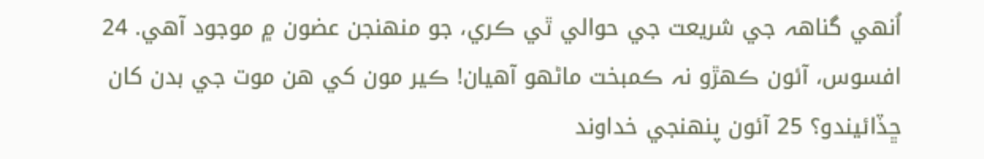اُنهي گناهہ جي شريعت جي حوالي ٿي ڪري، جو منهنجن عضون ۾ موجود آهي. 24 افسوس، آئون ڪهڙو نہ ڪمبخت ماڻهو آهيان! ڪير مون کي هن موت جي بدن کان ڇڏائيندو؟ 25 آئون پنهنجي خداوند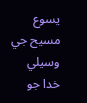يسوع مسيح جي وسيلي خدا جو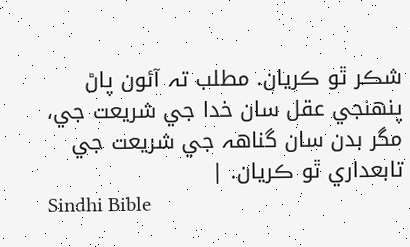شڪر ٿو ڪريان. مطلب تہ آئون پاڻ پنهنجي عقل سان خدا جي شريعت جي، مگر بدن سان گناهہ جي شريعت جي تابعداري ٿو ڪريان. |
Sindhi Bible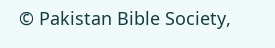© Pakistan Bible Society,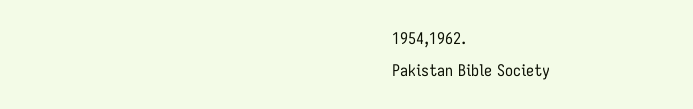1954,1962.
Pakistan Bible Society